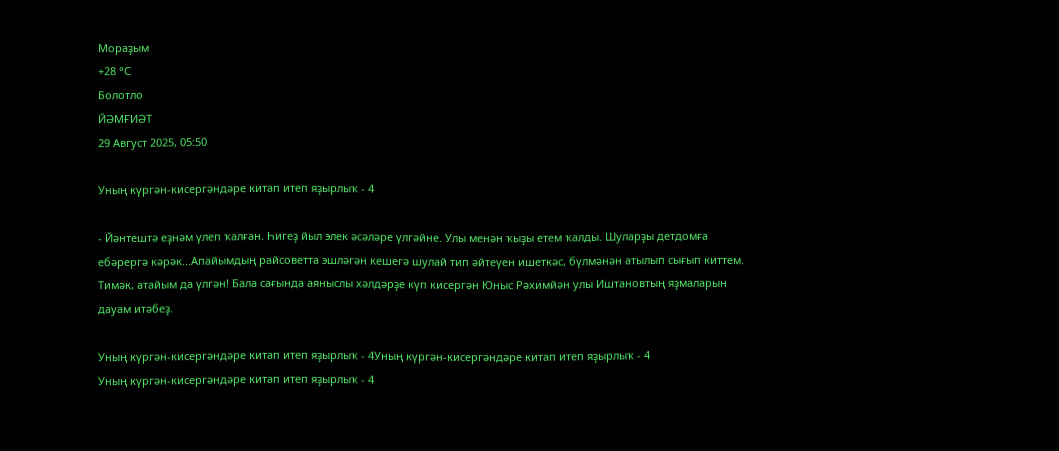Мораҙым
+28 °С
Болотло
ЙӘМҒИӘТ
29 Август 2025, 05:50

Уның күргән-кисергәндәре китап итеп яҙырлыҡ - 4

- Йәнтештә еҙнәм үлеп ҡалған. Һигеҙ йыл элек әсәләре үлгәйне. Улы менән ҡыҙы етем ҡалды. Шуларҙы детдомға ебәрергә кәрәк...Апайымдың райсоветта эшләгән кешегә шулай тип әйтеүен ишеткәс, бүлмәнән атылып сығып киттем. Тимәк, атайым да үлгән! Бала сағында аяныслы хәлдәрҙе күп кисергән Юныс Рәхимйән улы Иштановтың яҙмаларын дауам итәбеҙ.

Уның күргән-кисергәндәре китап итеп яҙырлыҡ - 4Уның күргән-кисергәндәре китап итеп яҙырлыҡ - 4
Уның күргән-кисергәндәре китап итеп яҙырлыҡ - 4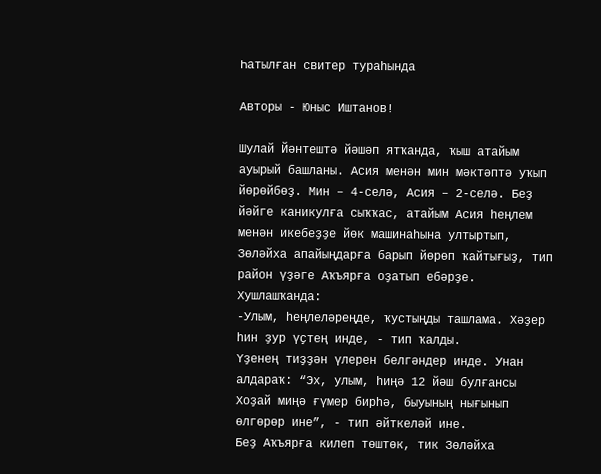Һатылған свитер тураһында

Авторы - Юныс Иштанов!

Шулай Йәнтештә йәшәп ятҡанда, ҡыш атайым ауырый башланы. Асия менән мин мәктәптә уҡып йөрөйбөҙ. Мин – 4-селә, Асия – 2-селә. Беҙ йәйге каникулға сыҡҡас, атайым Асия һеңлем менән икебеҙҙе йөк машинаһына ултыртып, Зөләйха апайыңдарға барып йөрөп ҡайтығыҙ, тип район үҙәге Аҡъярға оҙатып ебәрҙе. Хушлашҡанда:
-Улым, һеңлеләреңде, ҡустыңды ташлама. Хәҙер һин ҙур үҫтең инде, - тип ҡалды.
Үҙенең тиҙҙән үлерен белгәндер инде. Унан алдараҡ: “Эх, улым, һиңә 12 йәш булғансы Хоҙай миңә ғүмер бирһә, быуының нығынып өлгөрөр ине”, - тип әйткеләй ине.
Беҙ Аҡъярға килеп төштөк, тик Зөләйха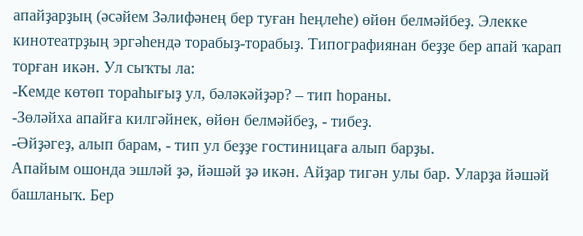апайҙарҙың (әсәйем Зәлифәнең бер туған һеңлеһе) өйөн белмәйбеҙ. Элекке кинотеатрҙың эргәһендә торабыҙ-торабыҙ. Типографиянан беҙҙе бер апай ҡарап торған икән. Ул сыҡты ла:
-Кемде көтөп тораһығыҙ ул, бәләкәйҙәр? – тип һораны.
-Зөләйха апайға килгәйнек, өйөн белмәйбеҙ, - тибеҙ.
-Әйҙәгеҙ, алып барам, - тип ул беҙҙе гостиницаға алып барҙы.
Апайым ошонда эшләй ҙә, йәшәй ҙә икән. Айҙар тигән улы бар. Уларҙа йәшәй башланыҡ. Бер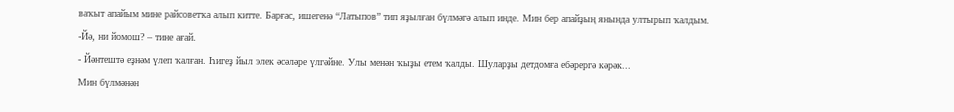ваҡыт апайым мине райсоветҡа алып китте. Барғас, ишегенә “Латыпов” тип яҙылған бүлмәгә алып инде. Мин бер апайҙың янында ултырып ҡалдым.
-Йә, ни йомош? – тине ағай.
- Йәнтештә еҙнәм үлеп ҡалған. Һигеҙ йыл элек әсәләре үлгәйне. Улы менән ҡыҙы етем ҡалды. Шуларҙы детдомға ебәрергә кәрәк...
Мин бүлмәнән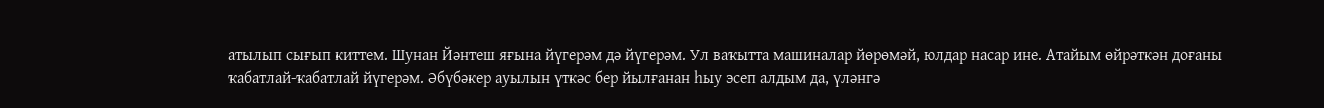атылып сығып киттем. Шунан Йәнтеш яғына йүгерәм дә йүгерәм. Ул ваҡытта машиналар йөрөмәй, юлдар насар ине. Атайым өйрәткән доғаны ҡабатлай-ҡабатлай йүгерәм. Әбүбәкер ауылын үткәс бер йылғанан һыу эсеп алдым да, үләнгә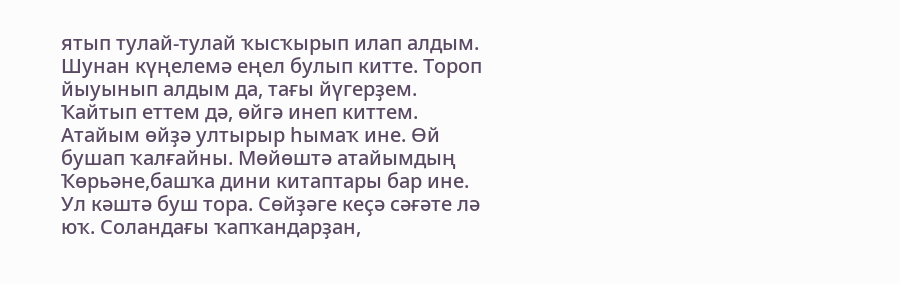ятып тулай-тулай ҡысҡырып илап алдым. Шунан күңелемә еңел булып китте. Тороп йыуынып алдым да, тағы йүгерҙем.
Ҡайтып еттем дә, өйгә инеп киттем. Атайым өйҙә ултырыр һымаҡ ине. Өй бушап ҡалғайны. Мөйөштә атайымдың Ҡөрьәне,башҡа дини китаптары бар ине. Ул кәштә буш тора. Сөйҙәге кеҫә сәғәте лә юҡ. Соландағы ҡапҡандарҙан,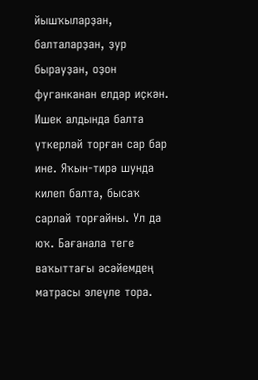йышҡыларҙан, балталарҙан, ҙур бырауҙан, оҙон фуганканан елдәр иҫкән. Ишек алдында балта үткерләй торған сар бар ине. Яҡын-тирә шунда килеп балта, бысаҡ сарлай торғайны. Ул да юҡ. Бағанала теге ваҡыттағы әсәйемдең матрасы элеүле тора.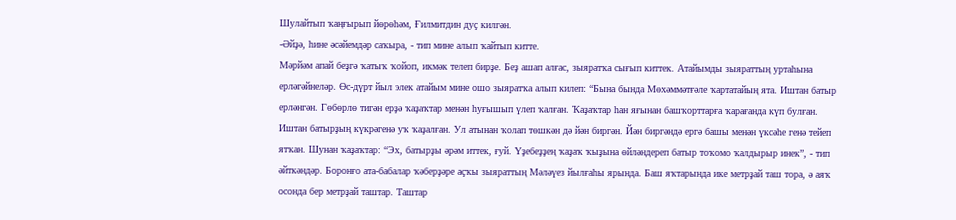Шулайтып ҡаңғырып йөрөһәм, Ғилмитдин дуҫ килгән.
-Әйҙә, һине әсәйемдәр саҡыра, - тип мине алып ҡайтып китте.
Мәрйәм апай беҙгә ҡатыҡ ҡойоп, икмәк телеп бирҙе. Беҙ ашап алғас, зыяратҡа сығып киттек. Атайымды зыяраттың уртаһына ерләгәйнеләр. Өс-дүрт йыл элек атайым мине ошо зыяратҡа алып килеп: “Бына бында Мөхәммәтғәле ҡартатайың ята. Иштан батыр ерләнгән. Гөбөрлө тигән ерҙә ҡаҙаҡтар менән һуғышып үлеп ҡалған. Ҡаҙаҡтар һан яғынан башҡорттарға ҡарағанда күп булған. Иштан батырҙың күкрәгенә уҡ ҡаҙалған. Ул атынан ҡолап төшкән дә йән биргән. Йән биргәндә ергә башы менән үксәһе генә тейеп ятҡан. Шунан ҡаҙаҡтар: “Эх, батырҙы әрәм иттек, ғуй. Үҙебеҙҙең ҡаҙаҡ ҡыҙына өйләндереп батыр тоҡомо ҡалдырыр инек”, - тип әйткәндәр. Боронғо ата-бабалар ҡәберҙәре аҫҡы зыяраттың Мәләүез йылғаһы ярында. Баш яҡтарында ике метрҙай таш тора, ә аяҡ осонда бер метрҙай таштар. Таштар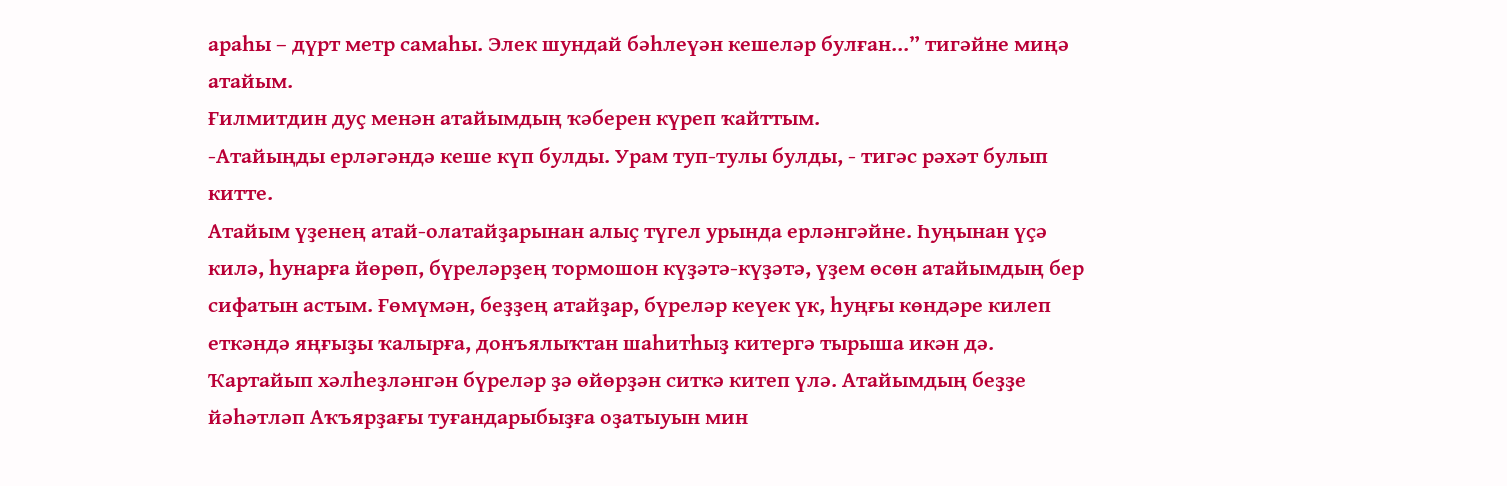араһы – дүрт метр самаһы. Элек шундай бәһлеүән кешеләр булған...” тигәйне миңә атайым.
Ғилмитдин дуҫ менән атайымдың ҡәберен күреп ҡайттым.
-Атайыңды ерләгәндә кеше күп булды. Урам туп-тулы булды, - тигәс рәхәт булып китте.
Атайым үҙенең атай-олатайҙарынан алыҫ түгел урында ерләнгәйне. Һуңынан үҫә килә, һунарға йөрөп, бүреләрҙең тормошон күҙәтә-күҙәтә, үҙем өсөн атайымдың бер сифатын астым. Ғөмүмән, беҙҙең атайҙар, бүреләр кеүек үк, һуңғы көндәре килеп еткәндә яңғыҙы ҡалырға, донъялыҡтан шаһитһыҙ китергә тырыша икән дә. Ҡартайып хәлһеҙләнгән бүреләр ҙә өйөрҙән ситкә китеп үлә. Атайымдың беҙҙе йәһәтләп Аҡъярҙағы туғандарыбыҙға оҙатыуын мин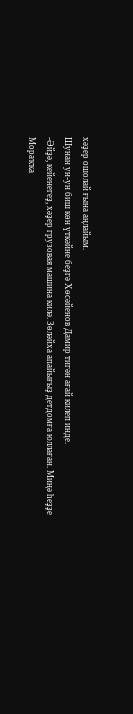хәҙер ошолай ғына аңлайым.
Шунан ун-ун биш көн үткәйне беҙгә Хөсәйенов Дамир тигән ағай килеп инде.
-Әйҙә, кейенегеҙ, хәҙер грузовая машина килә. Зөләйха апайығыҙ детдомға юллаған. Миңә һеҙҙе Мораҡҡа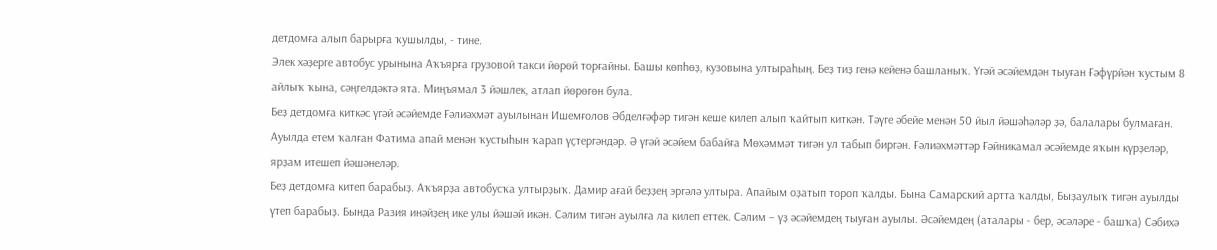детдомға алып барырға ҡушылды, - тине.
Элек хәҙерге автобус урынына Аҡъярға грузовой такси йөрөй торғайны. Башы көпһөҙ, кузовына ултыраһың. Беҙ тиҙ генә кейенә башланыҡ. Үгәй әсәйемдән тыуған Ғәфүрйән ҡустым 8 айлыҡ ҡына, сәңгелдәктә ята. Миңъямал 3 йәшлек, атлап йөрөгөн була.
Беҙ детдомға киткәс үгәй әсәйемде Ғәлиәхмәт ауылынан Ишемғолов Әбделғәфәр тигән кеше килеп алып ҡайтып киткән. Тәүге әбейе менән 50 йыл йәшәһәләр ҙә, балалары булмаған. Ауылда етем ҡалған Фатима апай менән ҡустыһын ҡарап үҫтергәндәр. Ә үгәй әсәйем бабайға Мөхәммәт тигән ул табып биргән. Ғәлиәхмәттәр Ғәйникамал әсәйемде яҡын күрҙеләр, ярҙам итешеп йәшәнеләр.
Беҙ детдомға китеп барабыҙ. Аҡъярҙа автобусҡа ултырҙыҡ. Дамир ағай беҙҙең эргәлә ултыра. Апайым оҙатып тороп ҡалды. Бына Самарский артта ҡалды, Быҙаулыҡ тигән ауылды үтеп барабыҙ. Бында Разия инәйҙең ике улы йәшәй икән. Сәлим тигән ауылға ла килеп еттек. Сәлим – үҙ әсәйемдең тыуған ауылы. Әсәйемдең (аталары - бер, әсәләре - башҡа) Сәбихә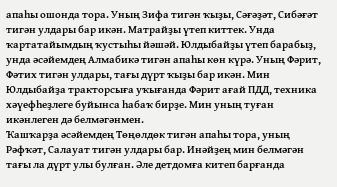апаһы ошонда тора. Уның Зифа тигән ҡыҙы, Сәғәҙәт, Сибәғәт тигән улдары бар икән. Матрайҙы үтеп киттек. Унда ҡартатайымдың ҡустыһы йәшәй. Юлдыбайҙы үтеп барабыҙ, унда әсәйемдең Алмабикә тигән апаһы көн күрә. Уның Фәрит, Фәтих тигән улдары, тағы дүрт ҡыҙы бар икән. Мин Юлдыбайҙа тракторсыға уҡығанда Фәрит ағай ПДД, техника хәүефһеҙлеге буйынса һабаҡ бирҙе. Мин уның туған икәнлеген дә белмәгәнмен.
Ҡашҡарҙа әсәйемдең Төңөлдөк тигән апаһы тора, уның Рәфҡәт, Салауат тигән улдары бар. Инәйҙең мин белмәгән тағы ла дүрт улы булған. Әле детдомға китеп барғанда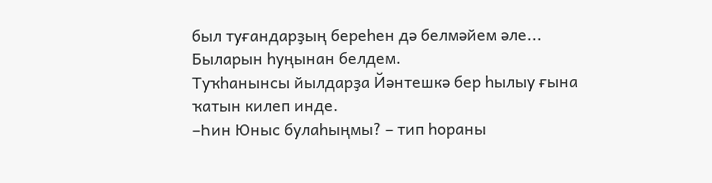был туғандарҙың береһен дә белмәйем әле... Быларын һуңынан белдем.
Туҡһанынсы йылдарҙа Йәнтешкә бер һылыу ғына ҡатын килеп инде.
–Һин Юныс булаһыңмы? – тип һораны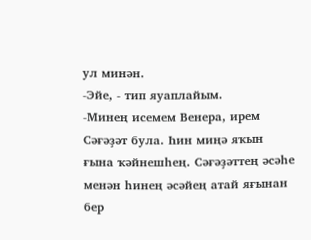ул минән.
-Эйе, - тип яуаплайым.
-Минең исемем Венера, ирем Сәғәҙәт була. Һин миңә яҡын ғына ҡәйнешһең. Сәғәҙәттең әсәһе менән һинең әсәйең атай яғынан бер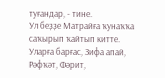туғандар, - тине.
Ул беҙҙе Матрайға ҡунаҡҡа саҡырып ҡайтып китте. Уларға барғас, Зифа апай, Рәфҡәт, Фәрит,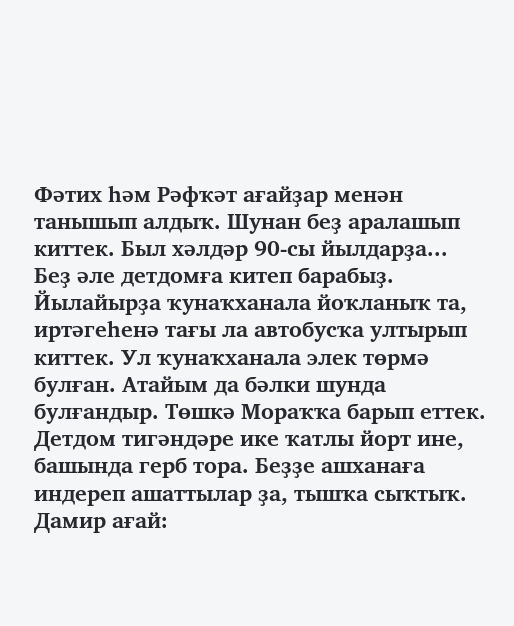Фәтих һәм Рәфҡәт ағайҙар менән танышып алдыҡ. Шунан беҙ аралашып киттек. Был хәлдәр 90-сы йылдарҙа...
Беҙ әле детдомға китеп барабыҙ. Йылайырҙа ҡунаҡханала йоҡланыҡ та, иртәгеһенә тағы ла автобусҡа ултырып киттек. Ул ҡунаҡханала элек төрмә булған. Атайым да бәлки шунда булғандыр. Төшкә Мораҡҡа барып еттек. Детдом тигәндәре ике ҡатлы йорт ине, башында герб тора. Беҙҙе ашханаға индереп ашаттылар ҙа, тышҡа сыҡтыҡ. Дамир ағай: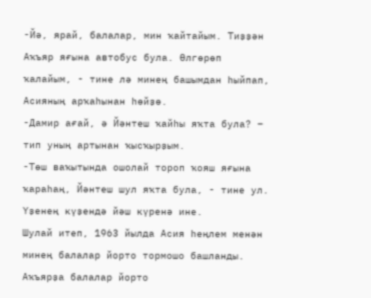-Йә, ярай, балалар, мин ҡайтайым. Тиҙҙән Аҡъяр яғына автобус була. Өлгөрөп ҡалайым, - тине лә минең башымдан һыйпап, Асияның арҡаһынан һөйҙө.
-Дамир ағай, ә Йәнтеш ҡайһы яҡта була? – тип уның артынан ҡысҡырҙым.
-Төш ваҡытында ошолай тороп ҡояш яғына ҡараһаң, Йәнтеш шул яҡта була, - тине ул. Үҙенең күҙендә йәш күренә ине.
Шулай итеп, 1963 йылда Асия һеңлем менән минең балалар йорто тормошо башланды. Аҡъярҙа балалар йорто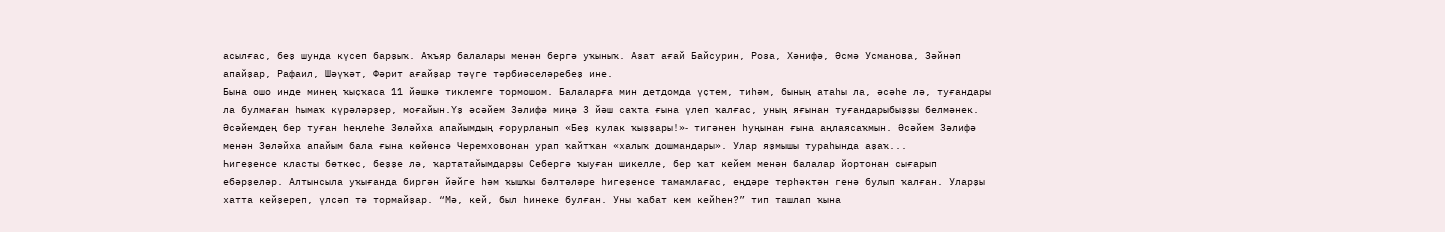асылғас, беҙ шунда күсеп барҙыҡ. Аҡъяр балалары менән бергә уҡыныҡ. Азат ағай Байсурин, Роза, Хәнифә, Әсмә Усманова, Зәйнәп апайҙар, Рафаил, Шәүҡәт, Фәрит ағайҙар тәүге тәрбиәселәребеҙ ине.
Бына ошо инде минең ҡыҫҡаса 11 йәшкә тиклемге тормошом. Балаларға мин детдомда үҫтем, тиһәм, бының атаһы ла, әсәһе лә, туғандары ла булмаған һымаҡ күрәләрҙер, моғайын.Үҙ әсәйем Зәлифә миңә 3 йәш саҡта ғына үлеп ҡалғас, уның яғынан туғандарыбыҙҙы белмәнек. Әсәйемдең бер туған һеңлеһе Зөләйха апайымдың ғорурланып «Беҙ кулак ҡыҙҙары!»‑ тигәнен һуңынан ғына аңлаясаҡмын. Әсәйем Зәлифә менән Зөләйха апайым бала ғына көйөнсә Черемховонан урап ҡайтҡан «халыҡ дошмандары». Улар яҙмышы тураһында аҙаҡ...
Һигеҙенсе класты бөткөс, беҙҙе лә, ҡартатайымдарҙы Себергә ҡыуған шикелле, бер ҡат кейем менән балалар йортонан сығарып ебәрҙеләр. Алтынсыла уҡығанда биргән йәйге һәм ҡышҡы бәлтәләре һигеҙенсе тамамлағас, еңдәре терһәктән генә булып ҡалған. Уларҙы хатта кейҙереп, үлсәп тә тормайҙар. “Мә, кей, был һинеке булған. Уны ҡабат кем кейһен?” тип ташлап ҡына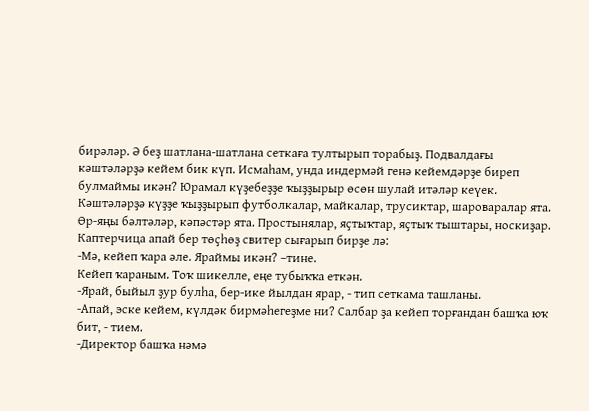бирәләр. Ә беҙ шатлана-шатлана сеткаға тултырып торабыҙ. Подвалдағы кәштәләрҙә кейем бик күп. Исмаһам, унда индермәй генә кейемдәрҙе биреп булмаймы икән? Юрамал күҙебеҙҙе ҡыҙҙырыр өсөн шулай итәләр кеүек. Кәштәләрҙә күҙҙе ҡыҙҙырып футболкалар, майкалар, трусиктар, шароваралар ята. Өр-яңы бәлтәләр, кәпәстәр ята. Простынялар, яҫтыҡтар, яҫтыҡ тыштары, носкиҙар. Каптерчица апай бер төҫһөҙ свитер сығарып бирҙе лә:
-Мә, кейеп ҡара әле. Яраймы икән? –тине.
Кейеп ҡараным. Тоҡ шикелле, еңе тубыҡҡа еткән.
-Ярай, быйыл ҙур булһа, бер-ике йылдан ярар, - тип сеткама ташланы.
-Апай, эске кейем, күлдәк бирмәһегеҙме ни? Салбар ҙа кейеп торғандан башҡа юҡ бит, - тием.
-Директор башҡа нәмә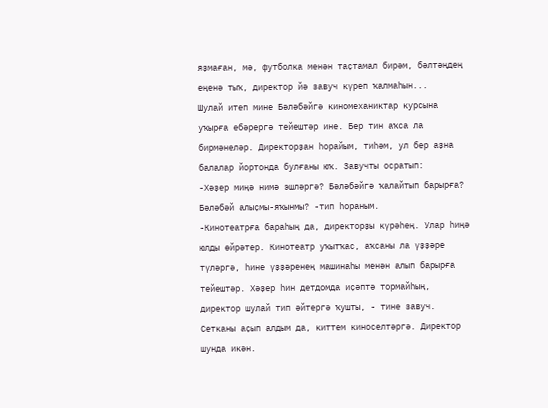яҙмаған, мә, футболка менән таҫтамал бирәм, бәлтәңдең еңенә тыҡ, директор йә завуч күреп ҡалмаһын...
Шулай итеп мине Бәләбәйгә киномеханиктар курсына уҡырға ебәрергә тейештәр ине. Бер тин аҡса ла бирмәнеләр. Директорҙан һорайым, тиһәм, ул бер аҙна балалар йортонда булғаны юҡ. Завучты осратып:
-Хәҙер миңә нимә эшләргә? Бәләбәйгә ҡалайтып барырға? Бәләбәй алыҫмы-яҡынмы? -тип һораным.
-Кинотеатрға бараһың да, директорҙы күрәһең. Улар һиңә юлды өйрәтер. Кинотеатр уҡытҡас, аҡсаны ла үҙҙәре түләргә, һине үҙҙәренең машинаһы менән алып барырға тейештәр. Хәҙер һин детдомда иҫәптә тормайһың, директор шулай тип әйтергә ҡушты, - тине завуч.
Сетканы аҫып алдым да, киттем киноселтәргә. Директор шунда икән.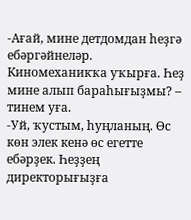-Ағай, мине детдомдан һеҙгә ебәргәйнеләр. Киномеханикҡа уҡырға. Һеҙ мине алып бараһығыҙмы? – тинем уға.
-Уй, ҡустым, һуңланың. Өс көн элек кенә өс егетте ебәрҙек. Һеҙҙең директорығыҙға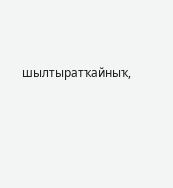шылтыратҡайныҡ,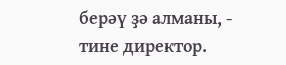берәү ҙә алманы, - тине директор.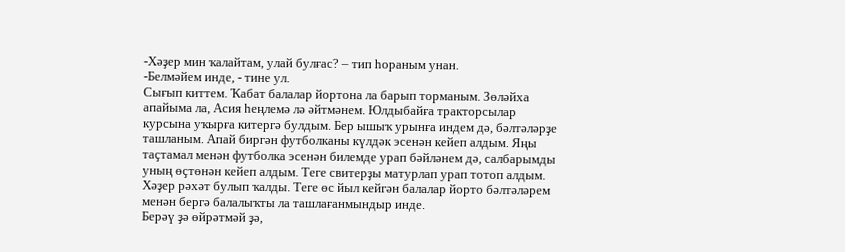-Хәҙер мин ҡалайтам, улай булғас? – тип һораным унан.
-Белмәйем инде, - тине ул.
Сығып киттем. Ҡабат балалар йортона ла барып торманым. Зөләйха апайыма ла, Асия һеңлемә лә әйтмәнем. Юлдыбайға тракторсылар курсына уҡырға китергә булдым. Бер ышыҡ урынға индем дә, бәлтәләрҙе ташланым. Апай биргән футболканы күлдәк эсенән кейеп алдым. Яңы таҫтамал менән футболка эсенән билемде урап бәйләнем дә, салбарымды уның өҫтөнән кейеп алдым. Теге свитерҙы матурлап урап тотоп алдым. Хәҙер рәхәт булып ҡалды. Теге өс йыл кейгән балалар йорто бәлтәләрем менән бергә балалыҡты ла ташлағанмындыр инде.
Берәү ҙә өйрәтмәй ҙә,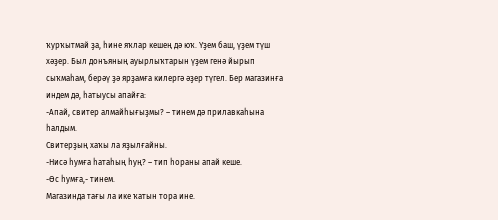ҡурҡытмай ҙа, һине яҡлар кешең дә юҡ. Үҙем баш, үҙем түш хәҙер. Был донъяның ауырлыҡтарын үҙем генә йырып сыҡмаһам, берәү ҙә ярҙамға килергә әҙер түгел. Бер магазинға индем дә, һатыусы апайға:
-Апай, свитер алмайһығыҙмы? – тинем дә прилавкаһына һалдым.
Свитерҙың хаҡы ла яҙылғайны.
-Нисә һумға һатаһың һуң? – тип һораны апай кеше.
-Өс һумға,- тинем.
Магазинда тағы ла ике ҡатын тора ине.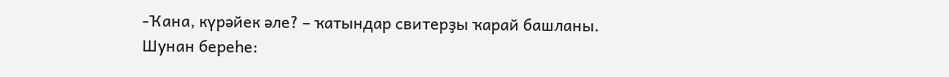-Ҡана, күрәйек әле? – ҡатындар свитерҙы ҡарай башланы.
Шунан береһе: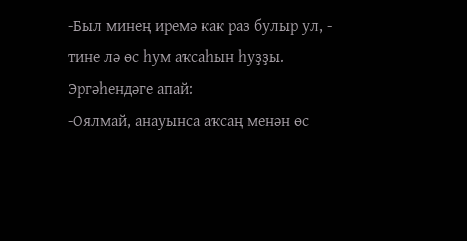-Был минең иремә как раз булыр ул, - тине лә өс һум аҡсаһын һуҙҙы.
Эргәһендәге апай:
-Оялмай, анауынса аҡсаң менән өс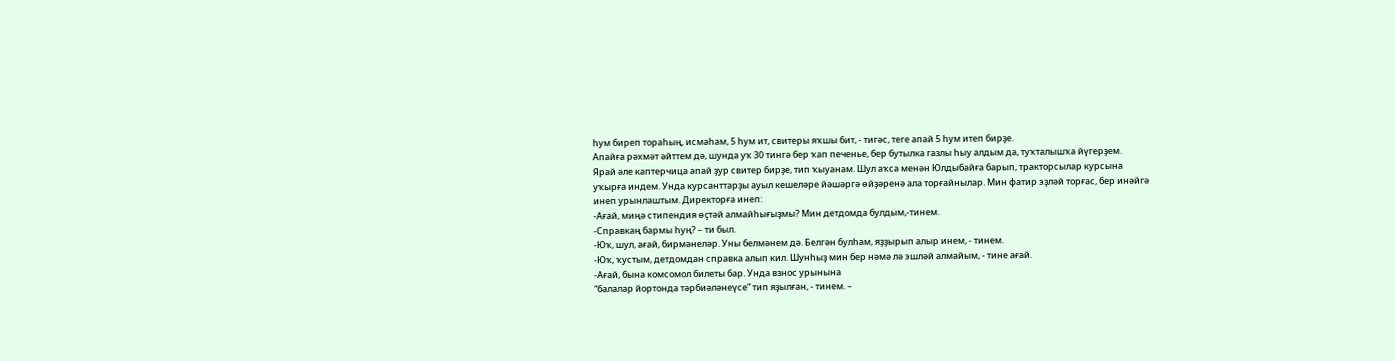һум биреп тораһың, исмаһам, 5 һум ит, свитеры яҡшы бит, - тигәс, теге апай 5 һум итеп бирҙе.
Апайға рәхмәт әйттем дә, шунда уҡ 30 тингә бер ҡап печенье, бер бутылка газлы һыу алдым да, туҡталышҡа йүгерҙем.
Ярай әле каптерчица апай ҙур свитер бирҙе, тип ҡыуанам. Шул аҡса менән Юлдыбайға барып, тракторсылар курсына уҡырға индем. Унда курсанттарҙы ауыл кешеләре йәшәргә өйҙәренә ала торғайнылар. Мин фатир эҙләй торғас, бер инәйгә инеп урынлаштым. Директорға инеп:
-Ағай, миңә стипендия өҫтәй алмайһығыҙмы? Мин детдомда булдым,-тинем.
-Справкаң бармы һуң? – ти был.
-Юҡ, шул, ағай, бирмәнеләр. Уны белмәнем дә. Белгән булһам, яҙҙырып алыр инем, - тинем.
-Юҡ, ҡустым, детдомдан справка алып кил. Шунһыҙ мин бер нәмә лә эшләй алмайым, - тине ағай.
-Ағай, бына комсомол билеты бар. Унда взнос урынына
“балалар йортонда тәрбиәләнеүсе” тип яҙылған, - тинем. –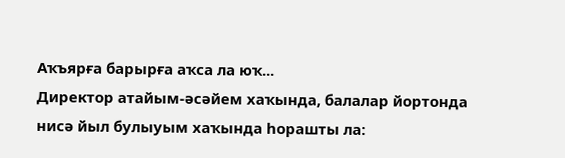Аҡъярға барырға аҡса ла юҡ...
Директор атайым-әсәйем хаҡында, балалар йортонда нисә йыл булыуым хаҡында һорашты ла: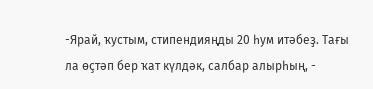-Ярай, ҡустым, стипендияңды 20 һум итәбеҙ. Тағы ла өҫтәп бер ҡат күлдәк, салбар алырһың, -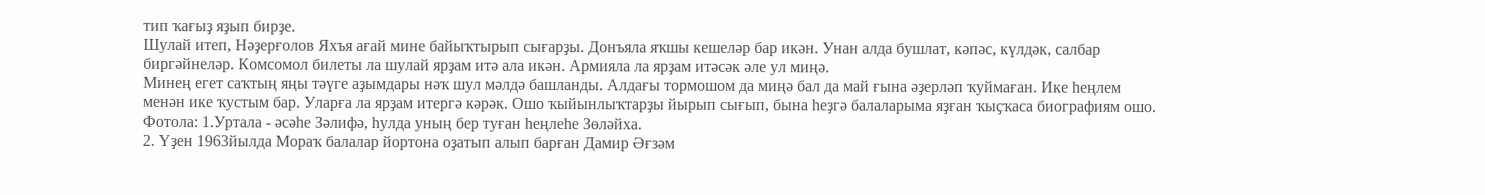тип ҡағыҙ яҙып бирҙе.
Шулай итеп, Нәҙерғолов Яхъя ағай мине байыҡтырып сығарҙы. Донъяла яҡшы кешеләр бар икән. Унан алда бушлат, кәпәс, күлдәк, салбар биргәйнеләр. Комсомол билеты ла шулай ярҙам итә ала икән. Армияла ла ярҙам итәсәк әле ул миңә.
Минең егет саҡтың яңы тәүге аҙымдары нәҡ шул мәлдә башланды. Алдағы тормошом да миңә бал да май ғына әҙерләп ҡуймаған. Ике һеңлем менән ике ҡустым бар. Уларға ла ярҙам итергә кәрәк. Ошо ҡыйынлыҡтарҙы йырып сығып, бына һеҙгә балаларыма яҙған ҡыҫҡаса биографиям ошо.
Фотола: 1.Уртала - әсәһе Зәлифә, һулда уның бер туған һеңлеһе Зөләйха.
2. Үҙен 1963йылда Мораҡ балалар йортона оҙатып алып барған Дамир Әғзәм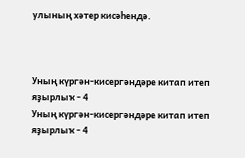улының хәтер кисәһендә.



Уның күргән-кисергәндәре китап итеп яҙырлыҡ - 4
Уның күргән-кисергәндәре китап итеп яҙырлыҡ - 4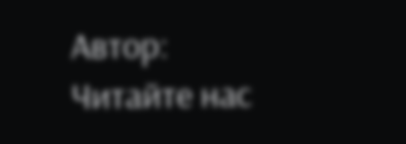Автор:
Читайте нас